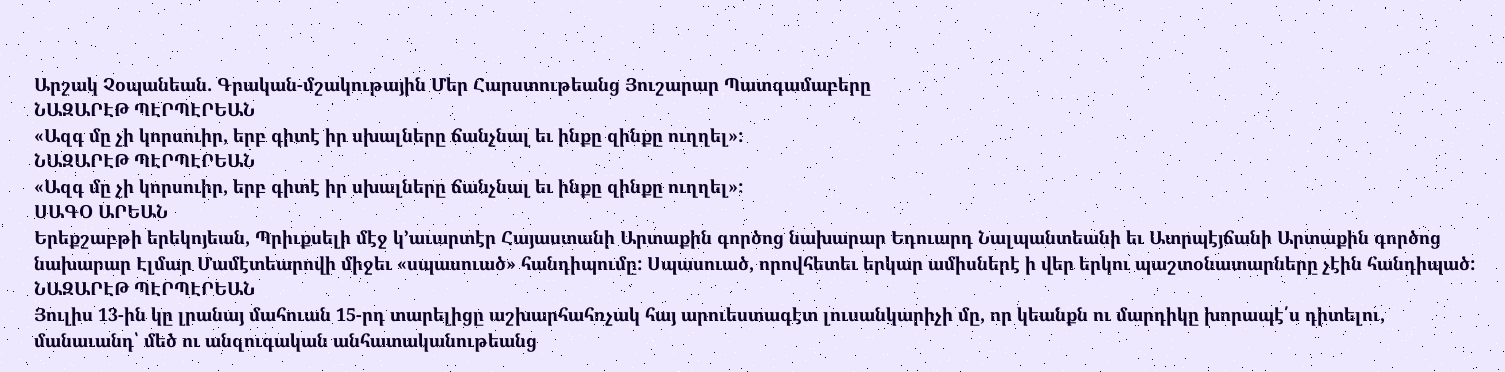Արշակ Չօպանեան. Գրական-մշակութային Մեր Հարստութեանց Յուշարար Պատգամաբերը
ՆԱԶԱՐԷԹ ՊԷՐՊԷՐԵԱՆ
«Ազգ մը չի կորսուիր, երբ գիտէ իր սխալները ճանչնալ եւ ինքը զինքը ուղղել»:
ՆԱԶԱՐԷԹ ՊԷՐՊԷՐԵԱՆ
«Ազգ մը չի կորսուիր, երբ գիտէ իր սխալները ճանչնալ եւ ինքը զինքը ուղղել»:
ՍԱԳՕ ԱՐԵԱՆ
Երեքշաբթի երեկոյեան, Պրիւքսելի մէջ կ՚աւարտէր Հայաստանի Արտաքին գործոց նախարար Եդուարդ Նալպանտեանի եւ Ատրպէյճանի Արտաքին գործոց նախարար Էլմար Մամէտեարովի միջեւ «սպասուած» հանդիպումը: Սպասուած, որովհետեւ երկար ամիսներէ ի վեր երկու պաշտօնատարները չէին հանդիպած:
ՆԱԶԱՐԷԹ ՊԷՐՊԷՐԵԱՆ
Յուլիս 13-ին կը լրանայ մահուան 15-րդ տարելիցը աշխարհահռչակ հայ արուեստագէտ լուսանկարիչի մը, որ կեանքն ու մարդիկը խորապէ՛ս դիտելու, մանաւանդ՝ մեծ ու անզուգական անհատականութեանց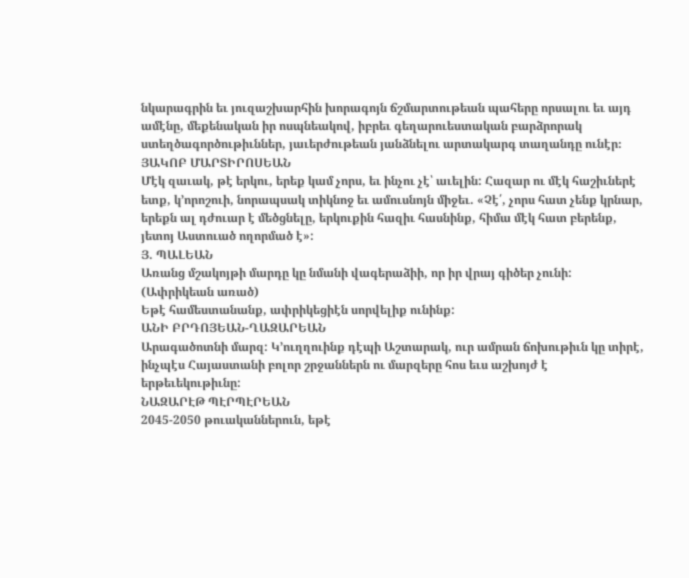նկարագրին եւ յուզաշխարհին խորագոյն ճշմարտութեան պահերը որսալու եւ այդ ամէնը, մեքենական իր ոսպնեակով, իբրեւ գեղարուեստական բարձրորակ ստեղծագործութիւններ, յաւերժութեան յանձնելու արտակարգ տաղանդը ունէր։
ՅԱԿՈԲ ՄԱՐՏԻՐՈՍԵԱՆ
Մէկ զաւակ, թէ երկու, երեք կամ չորս, եւ ինչու չէ՝ աւելին: Հազար ու մէկ հաշիւներէ ետք, կ՚որոշուի, նորապսակ տիկնոջ եւ ամուսնոյն միջեւ. «Չէ՛, չորս հատ չենք կրնար, երեքն ալ դժուար է մեծցնելը, երկուքին հազիւ հասնինք, հիմա մէկ հատ բերենք, յետոյ Աստուած ողորմած է»:
Յ. ՊԱԼԵԱՆ
Առանց մշակոյթի մարդը կը նմանի վագերաձիի, որ իր վրայ գիծեր չունի:
(Ափրիկեան առած)
Եթէ համեստանանք, ափրիկեցիէն սորվելիք ունինք:
ԱՆԻ ԲՐԴՈՅԵԱՆ-ՂԱԶԱՐԵԱՆ
Արագածոտնի մարզ: Կ՚ուղղուինք դէպի Աշտարակ, ուր ամրան ճոխութիւն կը տիրէ, ինչպէս Հայաստանի բոլոր շրջաններն ու մարզերը հոս եւս աշխոյժ է երթեւեկութիւնը:
ՆԱԶԱՐԷԹ ՊԷՐՊԷՐԵԱՆ
2045-2050 թուականներուն, եթէ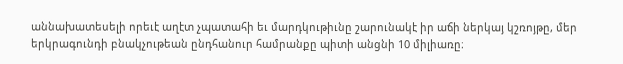աննախատեսելի որեւէ աղէտ չպատահի եւ մարդկութիւնը շարունակէ իր աճի ներկայ կշռոյթը, մեր երկրագունդի բնակչութեան ընդհանուր համրանքը պիտի անցնի 10 միլիառը։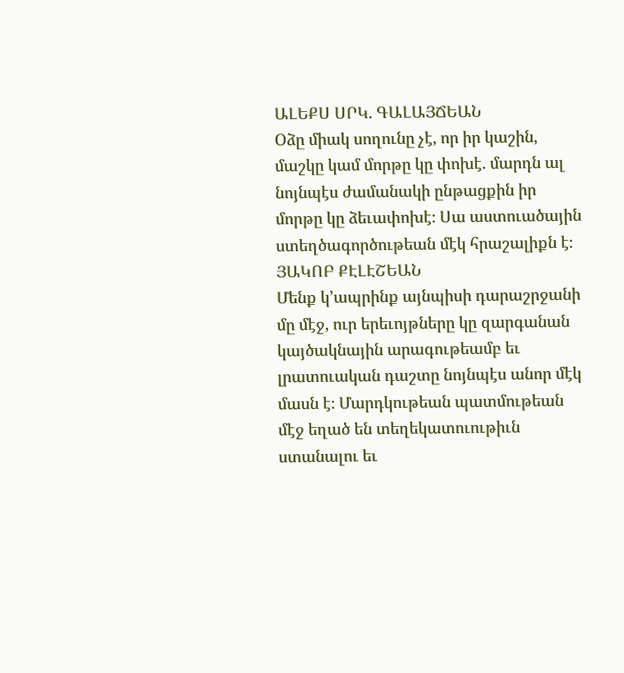ԱԼԵՔՍ ՍՐԿ. ԳԱԼԱՅՃԵԱՆ
Օձը միակ սողունը չէ, որ իր կաշին, մաշկը կամ մորթը կը փոխէ. մարդն ալ նոյնպէս ժամանակի ընթացքին իր մորթը կը ձեւափոխէ։ Սա աստուածային ստեղծագործութեան մէկ հրաշալիքն է։
ՅԱԿՈԲ ՔԷԼԷՇԵԱՆ
Մենք կ՚ապրինք այնպիսի դարաշրջանի մը մէջ, ուր երեւոյթները կը զարգանան կայծակնային արագութեամբ եւ լրատուական դաշտը նոյնպէս անոր մէկ մասն է։ Մարդկութեան պատմութեան մէջ եղած են տեղեկատուութիւն ստանալու եւ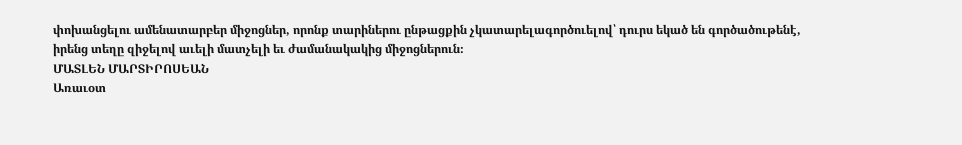փոխանցելու ամենատարբեր միջոցներ, որոնք տարիներու ընթացքին չկատարելագործուելով՝ դուրս եկած են գործածութենէ, իրենց տեղը զիջելով աւելի մատչելի եւ ժամանակակից միջոցներուն։
ՄԱՏԼԵՆ ՄԱՐՏԻՐՈՍԵԱՆ
Առաւօտ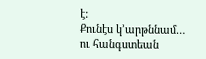է:
Քունէս կ՚արթննամ… ու հանգստեան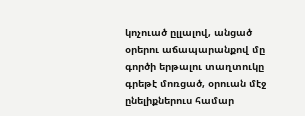կոչուած ըլլալով, անցած օրերու աճապարանքով մը գործի երթալու տաղտուկը գրեթէ մոռցած, օրուան մէջ ընելիքներուս համար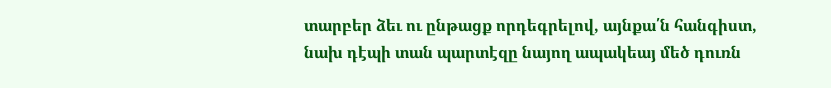տարբեր ձեւ ու ընթացք որդեգրելով, այնքա՛ն հանգիստ, նախ դէպի տան պարտէզը նայող ապակեայ մեծ դուռն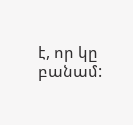է, որ կը բանամ: